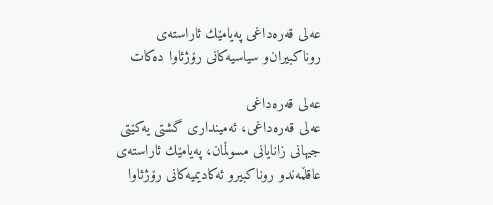عه‌لی قه‌ره‌داغی په‌یامێك ئاراسته‌ی‌ روناكبیران‌و سیاسیه‌كانی‌ رۆژئاوا ده‌كات

عه‌لی‌ قه‌ره‌داغی‌
عه‌لی‌ قه‌ره‌داغی‌، ئه‌مینداری‌ گشتی‌ یه‌كێتی‌ جیهانی‌ زانایانی‌ مسوڵمان، په‌یامێك ئاراسته‌ی‌ عاقڵمه‌ندو روناكبیرو ئه‌كادیمیه‌كانی‌ رۆژئاوا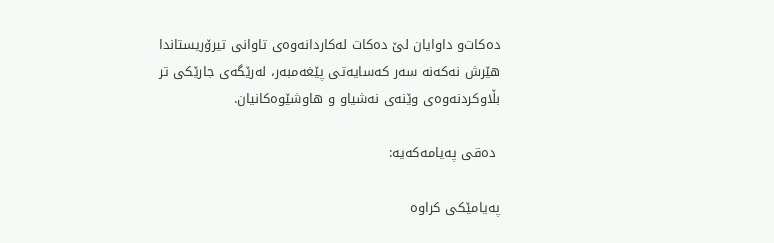ده‌كات‌و داوایان لێ ده‌كات له‌كاردانه‌وه‌ی‌ تاوانی‌ تیرۆریستاندا هێرش نه‌كه‌نه‌ سه‌ر كه‌سایه‌تی‌ پێغه‌مبه‌ر، له‌رێگه‌ی‌ جارێكی‌ تر بڵاوكردنه‌وه‌ی‌ وێنه‌ی‌ نه‌شیاو و هاوشێوه‌كانیان.

 ده‌قی‌ په‌یامه‌كه‌یه‌:

په‌یامێكی‌ كراوه‌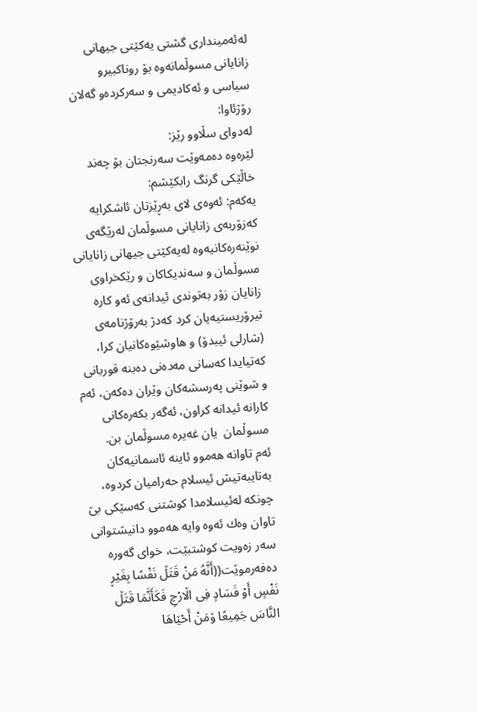له‌ئه‌مینداری‌ گشتی‌ یه‌كێتی‌ جیهانی‌ زانایانی‌ مسوڵمانه‌وه‌ بۆ روناكبیرو سیاسی‌ و ئه‌كادیمی‌ و سه‌ركرده‌و گه‌لان رۆژئاوا:
له‌دوای‌ سڵاوو رێز:
لێره‌وه‌ ده‌مه‌وێت سه‌رنجتان بۆ چه‌ند خاڵێكی‌ گرنگ رابكێشم:
یه‌كه‌م: ئه‌وه‌ی‌ لای‌ به‌ڕێزتان ئاشكرایه‌ كه‌زۆربه‌ی‌ زانایانی‌ مسوڵمان له‌رێگه‌ی‌ نوێنه‌ره‌كانیه‌وه‌ له‌یه‌كێتی‌ جیهانی‌ زانایانی‌ مسوڵمان و سه‌ندیكاكان و رێكخراوی‌ زانایان زۆر به‌توندی‌ ئیدانه‌ی‌ ئه‌و كاره‌ تیرۆریستیه‌یان كرد كه‌دژ به‌رۆژنامه‌ی‌ (شارلی‌ ئیبدۆ) و هاوشێوه‌كانیان كرا، كه‌تیایدا كه‌سانی‌ مه‌ده‌نی‌ ده‌بنه‌ قوربانی‌ و شوێنی‌ په‌رسشه‌كان وێران ده‌كه‌ن، ئه‌م كارانه‌ ئیدانه‌ كراون، ئه‌گه‌ر بكه‌ره‌كانی‌ مسوڵمان  یان غه‌یره‌ مسوڵمان بن.
ئه‌م تاوانه‌ هه‌موو ئاینه‌ ئاسمانیه‌كان به‌تایبه‌تیش ئیسلام حه‌رامیان كردوه‌، چونكه‌ له‌ئیسلامدا كوشتنی‌ كه‌سێكی‌ بێ تاوان وه‌ك ئه‌وه‌ وایه‌ هه‌موو دانیشتوانی‌ سه‌ر زه‌ویت كوشتبێت، خوای‌ گه‌وره‌ ده‌فه‌رموێت((أَنَّهُ مَنْ قَتَڵ نَفْسًا بِغَیْڕ نَفْسٍ أَوْ فَسَادٍ فِی اڵارْچِ فَكَأَنَّمَا قَتَڵ النَّاسَ جَمِیعًا ۆمَنْ أَحْێاهَا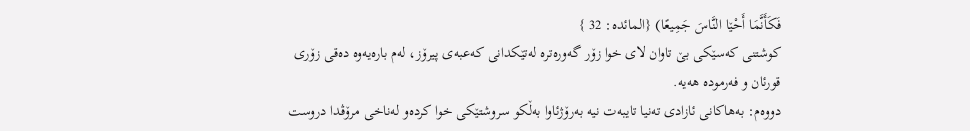فَكَأَنَّمَا أَحْێا النَّاسَ جَمِیعًا) {المائده‌: 32 }
كوشتنی‌ كه‌سێكی‌ بێ تاوان لای‌ خوا زۆر گه‌وره‌تره‌ له‌تێكدانی‌ كه‌عبه‌ی‌ پیرۆز، له‌م باره‌یه‌وه‌ ده‌قی‌ زۆری‌ قورئان و فه‌رموده‌ هه‌یه‌.
دووه‌م: به‌هاكانی‌ ئازادی‌ ته‌نیا تایبه‌ت نیه‌ به‌رۆژئاوا به‌ڵكو سروشتێكی‌ خوا كرده‌و له‌ناخی‌ مرۆڤدا دروست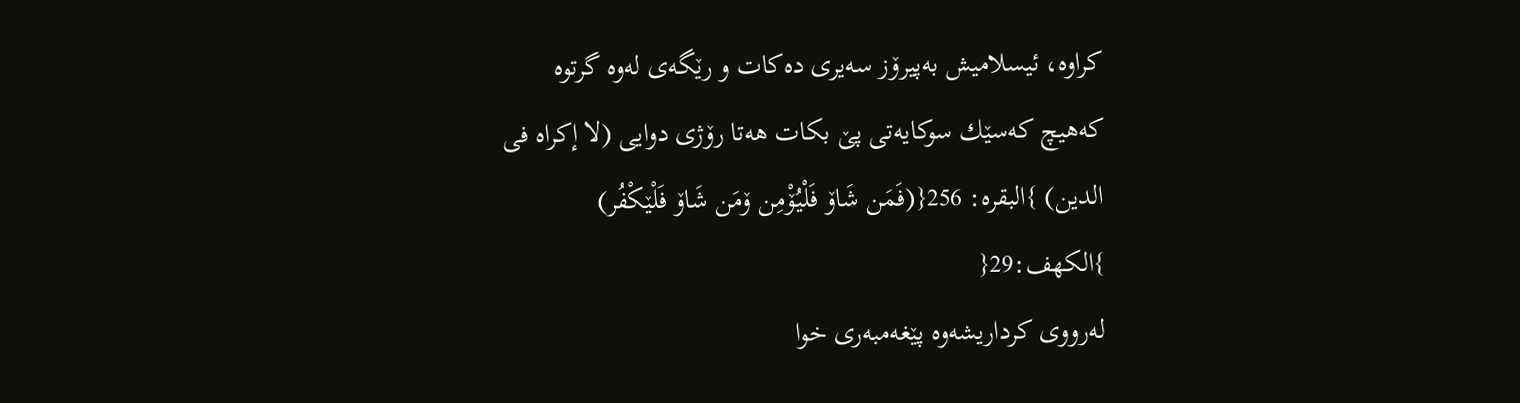كراوه‌، ئیسلامیش به‌پیرۆز سه‌یری‌ ده‌كات و رێگه‌ی‌ له‌وه‌ گرتوه‌ كه‌هیچ كه‌سێك سوكایه‌تی‌ پێ بكات هه‌تا رۆژی‌ دوایی‌ (لا إكراه فی الدین) }البقره‌: 256{(فَمَن شَا‌ۆ فَلْیُۆْمِن ۆمَن شَا‌ۆ فَلْێكْفُر) }الكهف:29{
له‌رووی‌ كرداریشه‌وه‌ پێغه‌مبه‌ری‌ خوا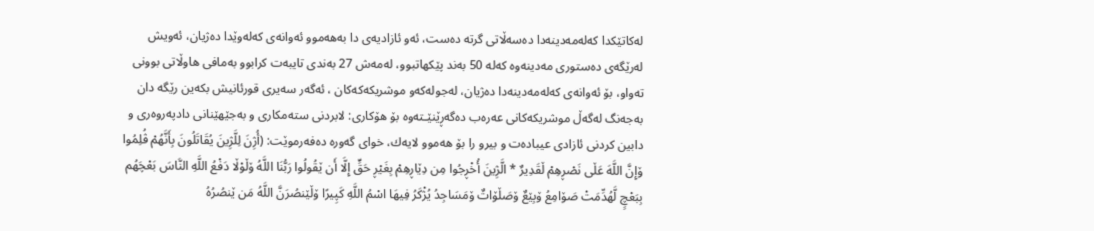له‌كاتێكدا كه‌له‌مه‌دینه‌دا ده‌سه‌ڵاتی‌ گرته‌ ده‌ست، ئه‌و ئازادیه‌ی‌ دا به‌هه‌موو ئه‌وانه‌ی‌ كه‌له‌وێدا ده‌ژیان، ئه‌ویش له‌رێگه‌ی‌ ده‌ستوری‌ مه‌دینه‌وه‌ كه‌له‌ 50 به‌ند پێكهاتبوو، له‌مه‌ش 27 به‌ندی‌ تایبه‌ت كرابوو به‌مافی‌ هاوڵاتی‌ بوونی‌ ته‌واو، بۆ ئه‌وانه‌ی‌ كه‌له‌مه‌دینه‌دا ده‌ژیان، له‌جوله‌كه‌و موشریكه‌كه‌كان ، ئه‌گه‌ر سه‌یری‌ قورئانیش بكه‌ین رێگه‌ دان به‌جه‌نگ له‌گه‌ڵ موشریكه‌كانی‌ عه‌ره‌ب ده‌گه‌ڕێنێـته‌وه‌ بۆ هۆكاری‌: لابردنی‌ سته‌مكاری‌ و به‌جێهێنانی‌ دادپه‌روه‌ری‌ و دابین كردنی‌ ئازادی‌ عیباده‌ت و بیرو را بۆ هه‌موو لایه‌ك، خوای‌ گه‌وره‌ ده‌فه‌رموێت: (أُژِنَ لِلَّژِینَ یُقَاتَلُونَ بِأَنَّهُمْ ڤُلِمُوا ۆإِنَّ اللَّهَ عَڵی‌ نَصْڕهِمْ ڵقَدِیرٌ * الَّژِینَ أُخْڕجُوا مِن دِێاڕهِمْ بِغَیْڕ حَقٍّ إِلَّا أَن ێقُولُوا رَبُّنَا اللَّهُ ۆڵوْڵا دَفْعُ اللَّهِ النَّاسَ بَعْچَهُم بِبَعْچٍ لَّهُدِّمَتْ صَۆامِعُ ۆبِێعٌ ۆصَڵۆاتٌ ۆمَسَاجِدُ یُژْكَرُ فِیهَا اسْمُ اللَّهِ كَپِیرًا ۆڵێنصُرَنَّ اللَّهُ مَن ێنصُرُهُ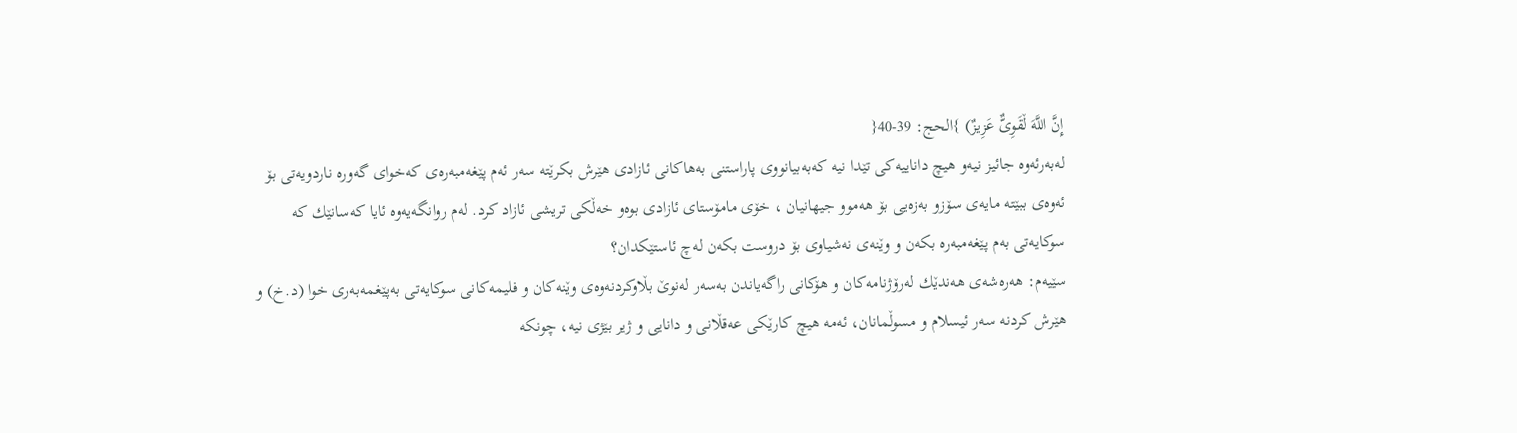إِنَّ اللَّهَ ڵقَوِیٌّ عَزِیزٌ) }الحج: 39-40{
له‌به‌رئه‌وه‌ جائیز نیه‌و هیچ داناییه‌كی‌ تێدا نیه‌ كه‌به‌بیانووی‌ پاراستنی‌ به‌هاكانی‌ ئازادی‌ هێرش بكرێته‌ سه‌ر ئه‌م پێغه‌مبه‌ره‌ی‌ كه‌خوای‌ گه‌وره‌ ناردویه‌تی‌ بۆ ئه‌وه‌ی‌ ببێته‌ مایه‌ی سۆزو به‌زه‌یی‌ بۆ هه‌موو جیهانیان ، خۆی‌ مامۆستای‌ ئازادی‌ بوه‌و خه‌ڵكی‌ تریشی‌ ئازاد كرد. له‌م روانگه‌یه‌وه‌ ئایا كه‌سانێك كه‌ سوكایه‌تی‌ به‌م پێغه‌مبه‌ره‌ بكه‌ن و وێنه‌ی‌ نه‌شیاوی‌ بۆ دروست بكه‌ن له‌چ ئاستێكدان؟
سێیه‌م: هه‌ره‌شه‌ی‌ هه‌ندێك له‌رۆژنامه‌كان و هۆكانی‌ راگه‌یاندن به‌سه‌ر له‌نوێ بڵاوكردنه‌وه‌ی‌ وێنه‌كان و فلیمه‌كانی‌ سوكایه‌تی‌ به‌پێغمه‌به‌ری‌ خوا (د.خ) و هێرش كردنه‌ سه‌ر ئیسلام و مسوڵمانان، ئه‌مه‌ هیچ كارێكی‌ عه‌قڵانی‌ و دانایی‌ و ژیر بێژی‌ نیه‌، چونكه‌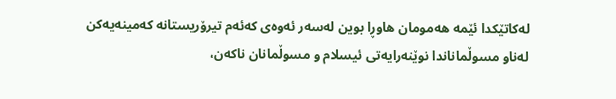له‌كاتێكدا ئێمه‌ هه‌مومان هاوڕا بوین له‌سه‌ر ئه‌وه‌ی‌ كه‌ئه‌م تیرۆریستانه‌ كه‌مینه‌یه‌كن  له‌ناو مسوڵماناندا نوێنه‌رایه‌تی‌ ئیسلام و مسوڵمانان ناكه‌ن،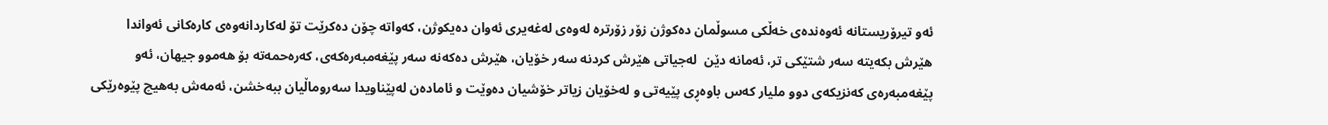ئه‌و تیرۆریستانه‌ ئه‌وه‌نده‌ی‌ خه‌ڵكی‌ مسوڵمان ده‌كوژن زۆر زۆرتره‌ له‌وه‌ی‌ له‌غه‌یری‌ ئه‌وان ده‌یكوژن، كه‌واته‌ چۆن ده‌كرێت تۆ له‌كاردانه‌وه‌ی‌ كاره‌كانی‌ ئه‌واندا هێرش بكه‌یته‌ سه‌ر شتێكی‌ تر، ئه‌مانه‌ دێن  له‌جیاتی‌ هێرش كردنه‌ سه‌ر خۆیان، هێرش ده‌كه‌نه‌ سه‌ر پێغه‌مبه‌ره‌كه‌ی‌، كه‌ره‌حمه‌ته‌ بۆ هه‌موو جیهان، ئه‌و پێغه‌مبه‌ره‌ی‌ كه‌نزیكه‌ی‌ دوو ملیار كه‌س باوه‌ڕی‌ پێیه‌تی‌ و له‌خۆیان زیاتر خۆشیان ده‌وێت و ئاماده‌ن له‌پێناویدا سه‌روماڵیان ببه‌خشن، ئه‌مه‌ش به‌هیچ پێوه‌رێكی‌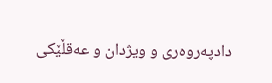دادپه‌روه‌ری‌ و ویژدان و عه‌قڵێكی‌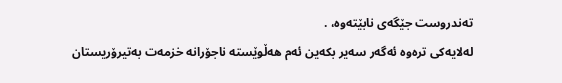ته‌ندروست جێگه‌ی‌ نابێته‌وه‌، .
له‌لایه‌كی‌ تره‌وه‌ ئه‌گه‌ر سه‌یر بكه‌ین ئه‌م هه‌ڵوێسته‌ ناجۆرانه‌ خزمه‌ت به‌تیرۆریستان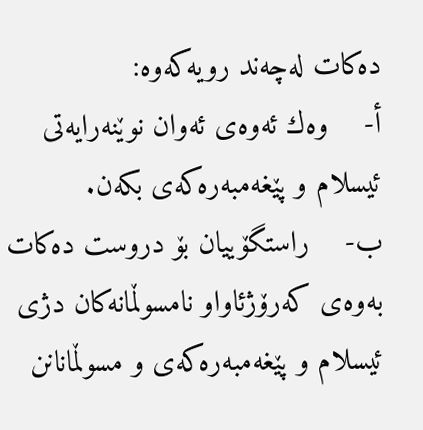ده‌كات له‌چه‌ند رویه‌كه‌وه‌:
أ‌-    وه‌ك ئه‌وه‌ی‌ ئه‌وان نوێنه‌رایه‌تی‌ ئیسلام و پێغه‌مبه‌ره‌كه‌ی‌ بكه‌ن.
ب‌-    راستگۆییان بۆ دروست ده‌كات به‌وه‌ی‌ كه‌رۆژئاواو نامسوڵمانه‌كان دژی‌ ئیسلام و پێغه‌مبه‌ره‌كه‌ی و مسوڵمانانن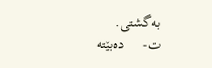به‌گشتی‌.
ت‌-     ده‌بێته‌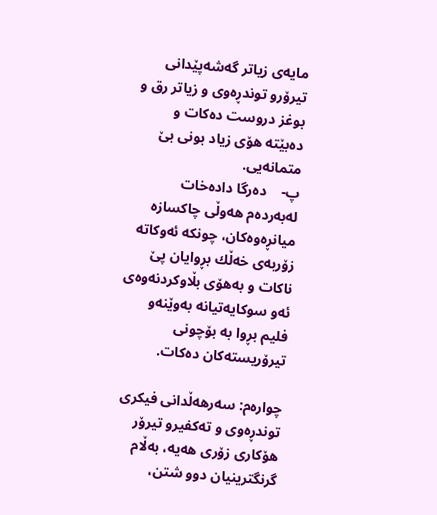مایه‌ی‌ زیاتر گه‌شه‌پێدانی‌ تیرۆرو توندڕه‌وی‌ و زیاتر رق و بوغز دروست ده‌كات و ده‌بێته‌ هۆی‌ زیاد بونی‌ بێ متمانه‌یی‌.
پ‌-    ده‌رگا داده‌خات له‌به‌رده‌م هه‌وڵی‌ چاكسازه‌ میانڕه‌وه‌كان، چونكه‌ ئه‌وكاته‌ زۆربه‌ی‌ خه‌ڵك بڕوایان پێ ناكات و به‌هۆی‌ بڵاوكردنه‌وه‌ی‌ ئه‌و سوكایه‌تیانه‌ به‌وێنه‌و فلیم بڕوا به‌ بۆچونی‌ تیرۆریسته‌كان ده‌كات.

چواره‌م: سه‌رهه‌ڵدانی‌ فیكری‌ توندڕه‌وی‌ و ته‌كفیرو تیرۆر هۆكاری‌ زۆری‌ هه‌یه‌، به‌ڵام گرنگترینیان دوو شتن،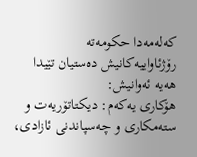كه‌له‌مه‌دا حكومه‌ته‌ رۆژئاواییه‌كانیش ده‌ستیان تێیدا هه‌یه‌ ئه‌وانیش:
هۆكاری‌ یه‌كه‌م: دیكتاتۆریه‌ت و سته‌مكاری‌ و چه‌سپاندنی‌ ئازادی‌،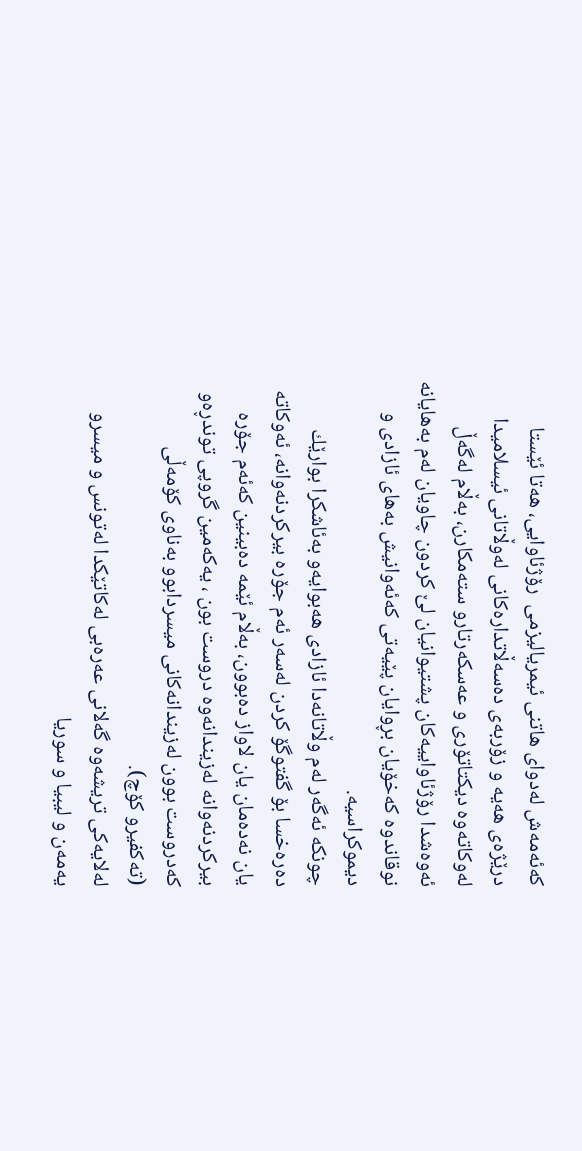كه‌ئه‌مه‌ش له‌دوای‌ هاتنی‌ ئیمریالیزمی‌  رۆژئاوایی‌، هه‌تا ئێستا درێژه‌ی‌ هه‌یه‌ و زۆربه‌ی‌ ده‌سه‌ڵاتداره‌كانی‌ له‌وڵاتانی‌ ئیسلامیدا له‌وكاته‌وه‌ دیكتاتۆری‌ و عه‌سكه‌رتارو سته‌مكارن، به‌ڵام له‌گه‌ڵ ئه‌وه‌شدا رۆژئاواییه‌كان پشتیوانیان لێ كردون چاویان له‌م به‌هایانه‌ نوقاندوه‌ كه‌خۆیان بڕوایان پێیه‌تی‌ كه‌ئه‌وانیش به‌های‌ ئازادی‌ و دیموكراسیه‌.
چونكه‌ ئه‌گه‌ر له‌م وڵاتانه‌دا ئازادی‌ هه‌بوایه‌و به‌ئاشكرا بوارێك ده‌ره‌خسا بۆ گفتوگۆ كردن له‌سه‌ر ئه‌م جۆره‌ بیركردنه‌وانه‌، ئه‌وكاته‌ یان نه‌ده‌مان یان لاواز ده‌بوون، به‌ڵام ئێمه‌ ده‌بینین كه‌ئه‌م جۆره‌ بیركردنه‌وانه‌ له‌زیندانه‌وه‌ دروست بون ، یه‌كه‌مین گروپی‌ توندڕه‌و كه‌دروست بوون له‌زیندانه‌كانی‌ میسردابوو به‌ناوی‌ كۆمه‌ڵی‌ (ته‌كفیرو كۆچ).
له‌لایه‌كی‌ تریشه‌وه‌ گه‌لانی‌ عه‌ره‌بی‌ له‌كاتێكدا له‌تونس و میسرو یه‌مه‌ن و لیبیا و سوریا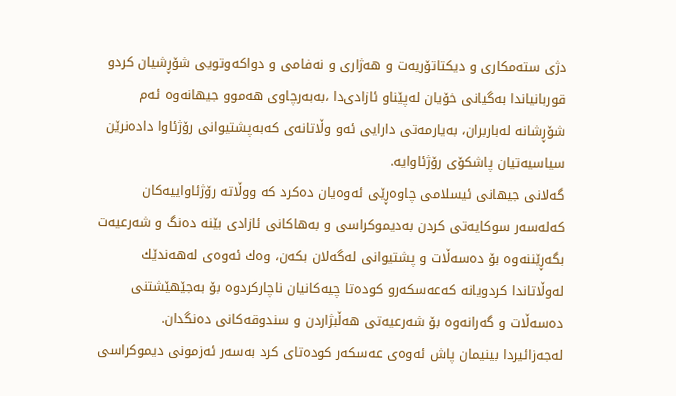دژی‌ سته‌مكاری‌ و دیكتاتۆریه‌ت و هه‌ژاری‌ و نه‌فامی‌ و دواكه‌وتویی‌ شۆڕشیان كردو قوربانیاندا به‌گیانی‌ خۆیان له‌پێناو ئازادی‌دا ،به‌به‌رچاوی‌ هه‌موو جیهانه‌وه‌ ئه‌م شۆڕشانه‌ له‌باربران، به‌یارمه‌تی‌ دارایی‌ ئه‌و وڵاتانه‌ی‌ كه‌به‌پشتیوانی‌ رۆژئاوا داده‌نرێن سیاسیه‌تیان پاشكۆی‌ رۆژئاوایه‌.
گه‌لانی‌ جیهانی‌ ئیسلامی‌ چاوه‌ڕێی‌ ئه‌وه‌یان ده‌كرد كه‌ ووڵاته‌ رۆژئاواییه‌كان كه‌له‌سه‌ر سوكایه‌تی‌ كردن به‌دیموكراسی‌ و به‌هاكانی‌ ئازادی‌ بێنه‌ ده‌نگ و شه‌رعیه‌ت بگه‌ڕێننه‌وه‌ بۆ ده‌سه‌ڵات و پشتیوانی‌ له‌گه‌لان بكه‌ن، وه‌ك ئه‌وه‌ی‌ له‌هه‌ندێك له‌وڵاتاندا كردویانه‌ كه‌عه‌سكه‌رو كوده‌تا چیه‌كانیان ناچاركردوه‌ بۆ به‌جێهێشتنی‌ ده‌سه‌ڵات و گه‌رانه‌وه‌ بۆ شه‌رعیه‌تی‌ هه‌ڵبژاردن و سندوقه‌كانی‌ ده‌نگدان.
له‌جه‌زائیردا بینیمان پاش ئه‌وه‌ی‌ عه‌سكه‌ر كوده‌تای‌ كرد به‌سه‌ر ئه‌زمونی‌ دیموكراسی‌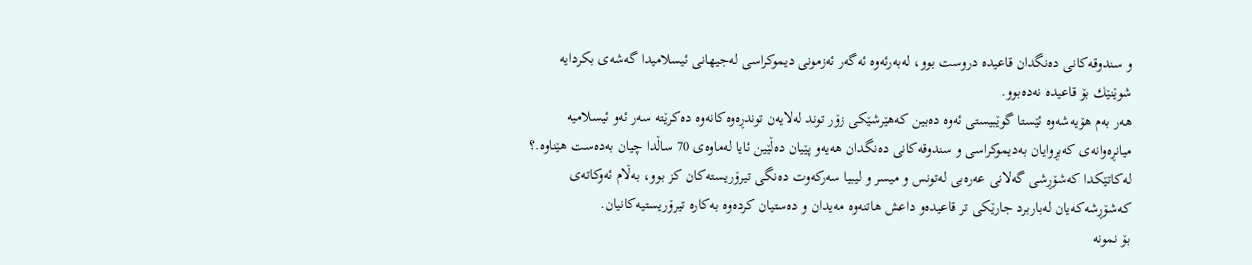و سندوقه‌كانی‌ ده‌نگدان قاعیده‌ دروست بوو، له‌به‌رئه‌وه‌ ئه‌گه‌ر ئه‌زمونی‌ دیموكراسی‌ له‌جیهانی‌ ئیسلامیدا گه‌شه‌ی‌ بكردایه‌ شوێنێك بۆ قاعیده‌ نه‌ده‌بوو.
هه‌ر به‌م هۆیه‌شه‌وه‌ ئێستا گوێبیستی‌ ئه‌وه‌ ده‌بین كه‌هێرشێكی‌ زۆر توند له‌لایه‌ن توندڕه‌وه‌كانه‌وه‌ ده‌كرێته‌ سه‌ر ئه‌و ئیسلامیه‌ میانڕه‌وانه‌ی‌ كه‌بڕوایان به‌دیموكراسی‌ و سندوقه‌كانی‌ ده‌نگدان هه‌یه‌و پێیان ده‌ڵێین ئایا له‌ماوه‌ی‌ 70 ساڵدا چیان به‌ده‌ست هێناوه‌.؟
له‌كاتێكدا كه‌شۆڕشی‌ گه‌لانی‌ عه‌ره‌بی‌ له‌تونس و میسر و لیبیا سه‌ركه‌وت ده‌نگی‌ تیرۆریسته‌كان كز بوو، به‌ڵام ئه‌وكاته‌ی‌ كه‌شۆڕشه‌كه‌یان له‌باربرد جارێكی‌ تر قاعیده‌و داعش هاتنه‌وه‌ مه‌یدان و ده‌ستیان كرده‌وه‌ به‌كاره‌ تیرۆریستیه‌كانیان.
بۆ نمونه‌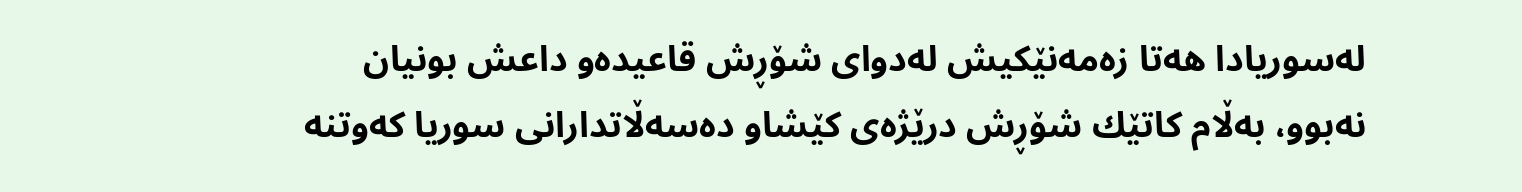له‌سوریادا هه‌تا زه‌مه‌نێكیش له‌دوای‌ شۆڕش قاعیده‌و داعش بونیان نه‌بوو، به‌ڵام كاتێك شۆڕش درێژه‌ی‌ كێشاو ده‌سه‌ڵاتدارانی‌ سوریا كه‌وتنه‌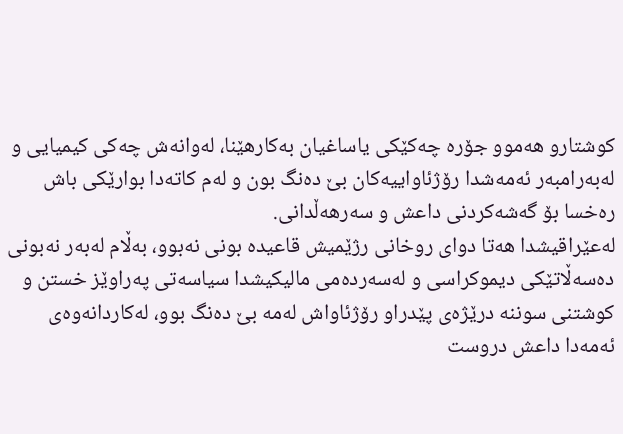كوشتارو هه‌موو جۆره‌ چه‌كێكی‌ یاساغیان به‌كارهێنا، له‌وانه‌ش چه‌كی‌ كیمیایی‌ و له‌به‌رامبه‌ر ئه‌مه‌شدا رۆژئاواییه‌كان بێ ده‌نگ بون و له‌م كاته‌دا بوارێكی‌ باش ره‌خسا بۆ گه‌شه‌كردنی‌ داعش و سه‌رهه‌ڵدانی‌.
له‌عێراقیشدا هه‌تا دوای‌ روخانی‌ رژێمیش قاعیده‌ بونی‌ نه‌بوو، به‌ڵام له‌به‌ر نه‌بونی‌ ده‌سه‌ڵاتێكی‌ دیموكراسی‌ و له‌سه‌رده‌می‌ مالیكیشدا سیاسه‌تی‌ په‌راوێز خستن و كوشتنی‌ سوننه‌ درێژه‌ی‌ پێدراو رۆژئاواش له‌مه‌ بێ ده‌نگ بوو، له‌كاردانه‌وه‌ی‌ ئه‌مه‌دا داعش دروست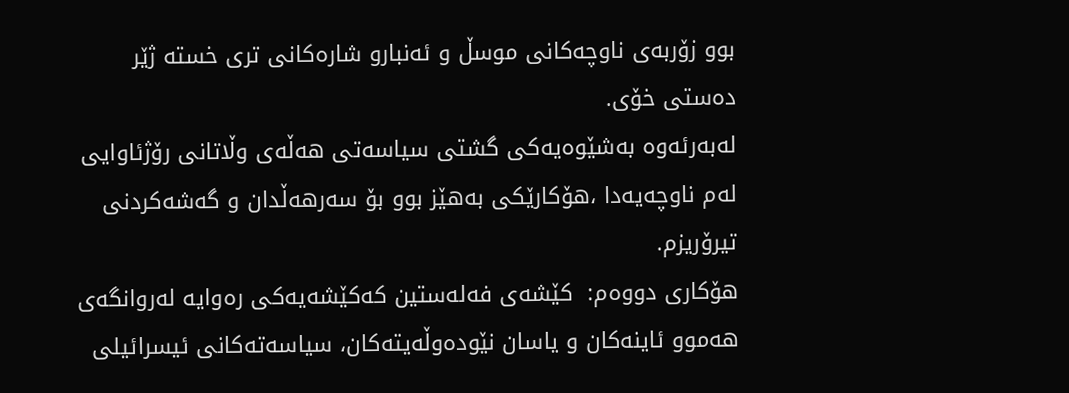بوو زۆربه‌ی‌ ناوچه‌كانی‌ موسڵ و ئه‌نبارو شاره‌كانی‌ تری‌ خسته‌ ژێر ده‌ستی‌ خۆی‌.
له‌به‌رئه‌وه‌ به‌شێوه‌یه‌كی‌ گشتی‌ سیاسه‌تی‌ هه‌ڵه‌ی‌ وڵاتانی‌ رۆژئاوایی‌ له‌م ناوچه‌یه‌دا ،هۆكارێكی‌ به‌هێز بوو بۆ سه‌رهه‌ڵدان و گه‌شه‌كردنی‌ تیرۆریزم.
هۆكاری‌ دووه‌م:  كێشه‌ی‌ فه‌له‌ستین كه‌كێشه‌یه‌كی‌ ره‌وایه‌ له‌روانگه‌ی‌ هه‌موو ئاینه‌كان و یاسان نێوده‌وڵه‌یته‌كان، سیاسه‌ته‌كانی‌ ئیسرائیلی‌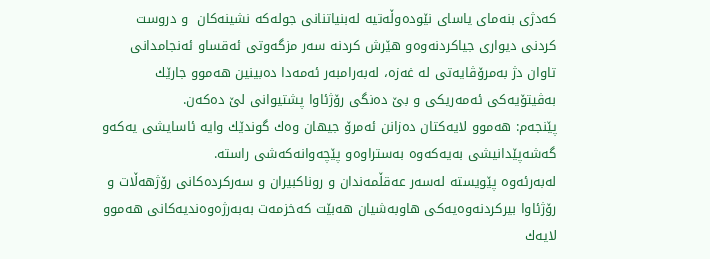كه‌دژی‌ بنه‌مای‌ یاسای‌ نێوده‌وڵه‌تیه‌ له‌بنیاتنانی‌ جوله‌كه‌ نشینه‌كان  و دروست كردنی‌ دیواری‌ جیاكردنه‌وه‌و هێرش كردنه‌ سه‌ر مزگه‌وتی‌ ئه‌قساو ئه‌نجامدانی‌ تاوان دژ به‌مرۆڤایه‌تی‌ له‌ غه‌زه‌، له‌به‌رامبه‌ر ئه‌مه‌دا ده‌بینین هه‌موو جارێك به‌ڤیتۆیه‌كی‌ ئه‌مه‌ریكی‌ و بێ ده‌نگی‌ رۆژئاوا پشتیوانی‌ لێ ده‌كه‌ن.
پێنجه‌م: هه‌موو لایه‌كتان ده‌زانن ئه‌مرۆ جیهان وه‌ك گوندێك وایه‌ ئاسایشی‌ یه‌كه‌و گه‌شه‌پێدانیشی‌ به‌یه‌كه‌وه‌ به‌ستراوه‌و پێچه‌وانه‌كه‌شی‌ راسته‌.
له‌به‌رئه‌وه‌ پێویسته‌ له‌سه‌ر عه‌قڵمه‌ندان و روناكبیران و سه‌ركرده‌كانی‌ رۆژهه‌ڵات و رۆژئاوا بیركردنه‌وه‌یه‌كی‌ هاوبه‌شیان هه‌بێت كه‌خزمه‌ت به‌به‌رژه‌وه‌ندیه‌كانی‌ هه‌موو لایه‌ك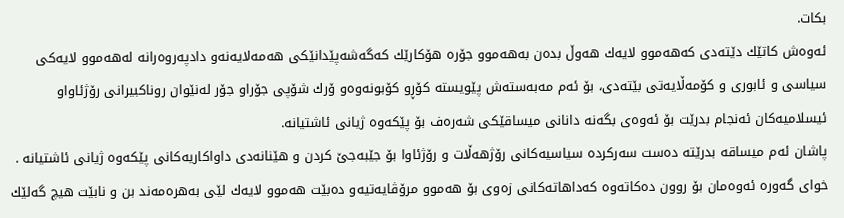بكات.
ئه‌وه‌ش كاتێك دێته‌دی‌ كه‌هه‌موو لایه‌ك هه‌وڵ بده‌ن به‌هه‌موو جۆره‌ هۆكارێك كه‌گه‌شه‌پێدانێكی‌ هه‌مه‌لایه‌نه‌و دادپه‌روه‌رانه‌ له‌هه‌موو لایه‌كی‌ سیاسی‌ و ئابوری‌ و كۆمه‌ڵایه‌تی‌ بێته‌دی‌، بۆ ئه‌م مه‌به‌سته‌ش پێویسته‌ كۆڕو كۆبونه‌وه‌و ۆرك شۆپی‌ جۆراو جۆر له‌نێوان روناكبیرانی رۆژئاواو ئیسلامیه‌كان ئه‌نجام بدرێت بۆ ئه‌وه‌ی‌ بگه‌نه‌ دانانی‌ میساقێكی‌ شه‌ره‌ف بۆ پێكه‌وه‌ ژیانی‌ ئاشتیانه‌.
پاشان ئه‌م میساقه‌ بدرێته‌ ده‌ست سه‌ركرده‌ سیاسیه‌كانی‌ رۆژهه‌ڵات و رۆژئاوا بۆ جێبه‌جێ كردن و هێنانه‌دی‌ داواكاریه‌كانی‌ پێكه‌وه‌ ژیانی‌ ئاشتیانه‌ .
خوای‌ گه‌وره‌ ئه‌وه‌مان بۆ روون ده‌كاته‌وه‌ كه‌داهاته‌كانی‌ زه‌وی‌ بۆ هه‌موو مرۆڤایه‌تیه‌و ده‌بێت هه‌موو لایه‌ك لێی‌ به‌هره‌مه‌ند بن و نابێت هیچ گه‌لێك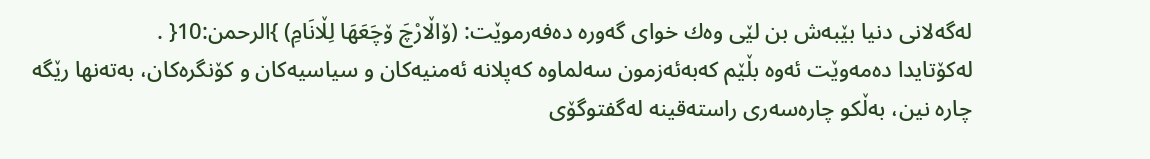له‌گه‌لانی‌ دنیا بێبه‌ش بن لێی‌ وه‌ك خوای‌ گه‌وره‌ ده‌فه‌رموێت: (ۆاڵارْچَ ۆچَعَهَا لِڵانَامِ) }الرحمن:10{ .
له‌كۆتایدا ده‌مه‌وێت ئه‌وه‌ بڵێم كه‌به‌ئه‌زمون سه‌لماوه‌ كه‌پلانه‌ ئه‌منیه‌كان و سیاسیه‌كان و كۆنگره‌كان، به‌ته‌نها رێگه‌ چاره‌ نین، به‌ڵكو چاره‌سه‌ری‌ راسته‌قینه‌ له‌گفتوگۆی‌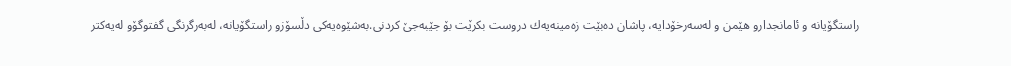راستگۆیانه‌ و ئامانجدارو هێمن و له‌سه‌رخۆدایه‌، پاشان ده‌بێت زه‌مینه‌یه‌ك دروست بكرێت بۆ جێبه‌جێ كردنی‌.به‌شێوه‌یه‌كی‌ دڵسۆزو راستگۆیانه‌، له‌به‌رگرنگی‌ گفتوگۆو له‌یه‌كتر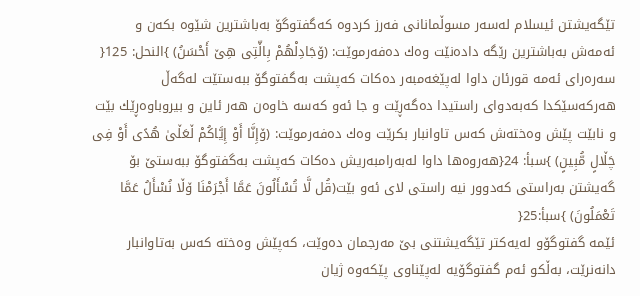تێگه‌یشتن ئیسلام له‌سه‌ر مسوڵمانانی‌ فه‌رز كردوه‌ كه‌گفتوگۆ به‌باشترین شێوه‌ بكه‌ن و ئه‌مه‌ش به‌باشترین رێگه‌ داده‌نێت وه‌ك ده‌فه‌رموێت: (ۆجَادِلْهُمْ بِاڵّتِی هِێ أَحْسَنُ) }النحل: 125{
سه‌ره‌رای‌ ئه‌مه‌ قورئان داوا له‌پێغه‌مبه‌ر ده‌كات كه‌پشت به‌گفتوگۆ ببه‌ستێت له‌گه‌ڵ هه‌ركه‌سێكدا كه‌به‌دوای‌ راستیدا ده‌گه‌ڕێت و جا ئه‌و كه‌سه‌ خاوه‌ن هه‌ر ئاین و بیروباوه‌ڕێك بێت و نابێت پێش وه‌خته‌ش كه‌س تاوانبار بكرێت وه‌ك ده‌فه‌رموێت: (ۆإِنَّا أَوْ إِیَّاكُمْ ڵعَڵی‌ٰ هُدًی‌ أَوْ فِی چَڵالٍ مُّبِینٍ) }سبأ: 24{هه‌روه‌ها داوا له‌به‌رامبه‌ریش ده‌كات كه‌پشت به‌گفتوگۆ ببه‌ستێ بۆ گه‌یشتن به‌راستی‌ كه‌دوور نیه‌ راستی‌ لای‌ ئه‌و بێت(قُل لَّا تُسْأَلُونَ عَمَّا أَجْرَمْنَا ۆڵا نُسْأَلُ عَمَّا تَعْمَلُونَ) }سبأ:25{
ئێمه‌ گفتوگۆو له‌یه‌كتر تێگه‌یشتنی‌ بێ مه‌رجمان ده‌وێت، كه‌پێش وه‌خته‌ كه‌س به‌تاوانبار دانه‌نرێت، به‌ڵكو ئه‌م گفتوگۆیه‌ له‌پێناوی‌ پێكه‌وه‌ ژیان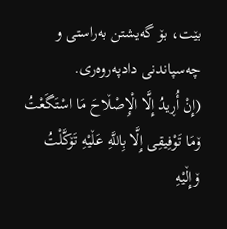بێت، بۆ گه‌یشتن به‌راستی‌ و چه‌سپاندنی‌ دادپه‌روه‌ری‌.
(إِنْ أُڕیدُ إِلَّا الْإِصْڵاحَ مَا اسْتَگَعْتُ ۆمَا تَوْفِیقِی إِلَّا بِاللَّهِ عَڵیْهِ تَۆكَّلْتُ ۆإِڵیْهِ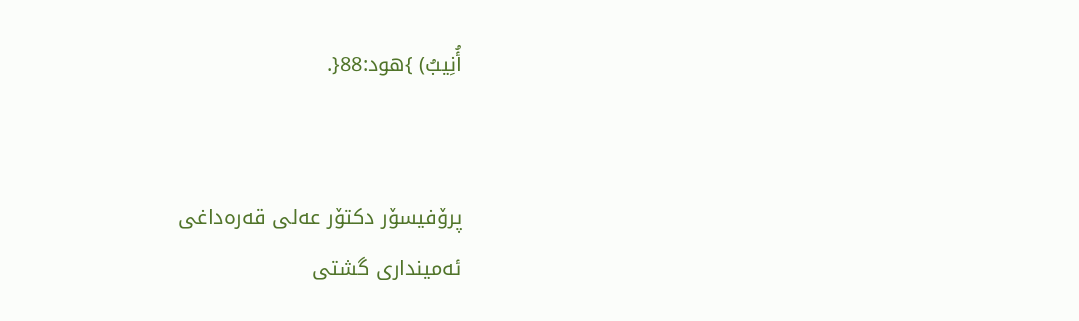أُنِیبُ) }هود:88{.


پرۆفیسۆر دكتۆر عه‌لی‌ قه‌ره‌داغی‌
ئه‌مینداری‌ گشتی‌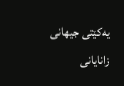یه‌كێتی‌ جیهانی‌ زانایانی‌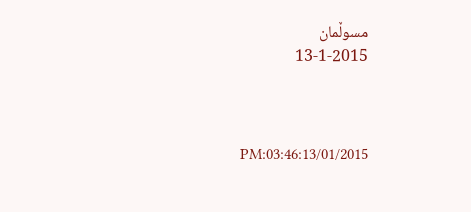مسوڵمان
13-1-2015



PM:03:46:13/01/2015